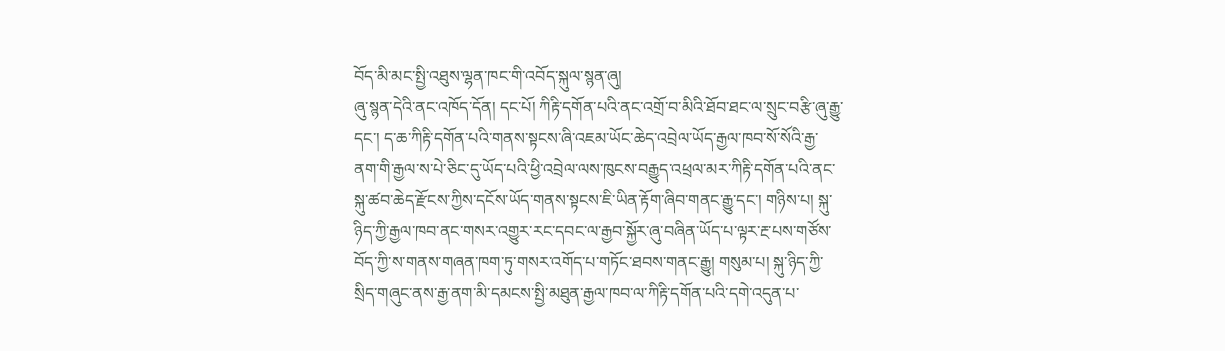བོད་མི་མང་སྤྱི་འཐུས་ལྷན་ཁང་གི་འབོད་སྐུལ་སྙན་ཞུ།
ཞུ་སྙན་དེའི་ནང་འཁོད་དོན། དང་པོ། ཀིརྟི་དགོན་པའི་ནང་འགྲོ་བ་མིའི་ཐོབ་ཐང་ལ་སྲུང་བརྩི་ཞུ་རྒྱུ་དང་། ད་ཆ་ཀིརྟི་དགོན་པའི་གནས་སྟངས་ཞི་འཇམ་ཡོང་ཆེད་འབྲེལ་ཡོད་རྒྱལ་ཁབ་སོ་སོའི་རྒྱ་ནག་གི་རྒྱལ་ས་པེ་ཅིང་དུ་ཡོད་པའི་ཕྱི་འབྲེལ་ལས་ཁུངས་བརྒྱུད་འཕྲལ་མར་ཀིརྟི་དགོན་པའི་ནང་སྐུ་ཚབ་ཆེད་རྫོངས་ཀྱིས་དངོས་ཡོད་གནས་སྟངས་ཇི་ཡིན་རྟོག་ཞིབ་གནང་རྒྱུ་དང་། གཉིས་པ། སྐུ་ཉིད་ཀྱི་རྒྱལ་ཁབ་ནང་གསར་འགྱུར་རང་དབང་ལ་རྒྱབ་སྐྱོར་ཞུ་བཞིན་ཡོད་པ་ལྟར་རྔ་པས་གཙོས་བོད་ཀྱི་ས་གནས་གཞན་ཁག་ཏུ་གསར་འགོད་པ་གཏོང་ཐབས་གནང་རྒྱུ། གསུམ་པ། སྐུ་ཉིད་ཀྱི་སྲིད་གཞུང་ནས་རྒྱ་ནག་མི་དམངས་སྤྱི་མཐུན་རྒྱལ་ཁབ་ལ་ཀིརྟི་དགོན་པའི་དགེ་འདུན་པ་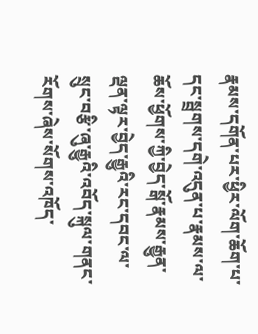རྣམས་དགོན་པར་ཕྱིར་ལོག་ཆོག་པ་དང་སྦྲགས་དགེ་འདུན་པ་རྣམས་ལ་ཆོས་ཕྱོགས་ཀྱི་བྱེད་སྒོ་རྣམས་རྒྱུན་ལྡན་ལྟར་བྱེད་རྒྱུའི་རང་དབང་ལ་སྲུང་བརྩི་ཞུ་རྒྱུའི་འབོད་སྐུལ་གནང་རོགས་ཞེས་སོགས་འཁོད་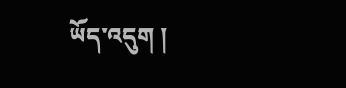ཡོད་འདུག །